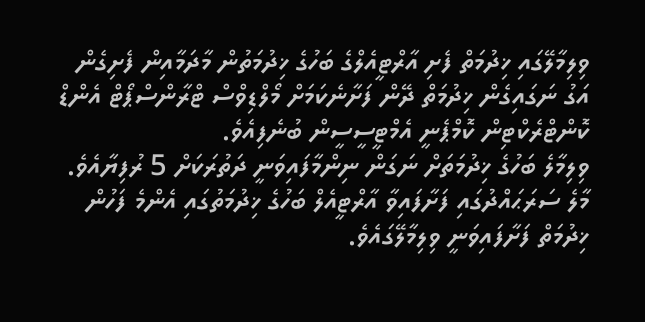ވިލިމާލޭގައި ޚިދުމަތް ފެށި އާރްޓީއެލްގެ ބަހުގެ ޚިދުމަތުން މާދަމާއިން ފެށިގެން އަގު ނަގައިގެން ޚިދުމަތް ދޭން ފަށާނެކަމަށް މޯލްޑިވްސް ޓްރާންސްޕޯޓް އެންޑް ކޮންޓްރެކްޓިން ކޮމްޕެނީ އެމްޓީސީސީން ބުނެފިއެވެ.
ވިލިމާލެ ބަހުގެ ޚިދުމަތަށް ނަގަން ނިންމާފައިވަނީ ދަތުރަކަށް 5 ރުފިޔާއެވެ.
މާލެ ސަރަޙައްދުގައި ފަށާފައިވާ އާރްޓީއެލް ބަހުގެ ޚިދުމަތުގައި އެންމެ ފަހުން ޚިދުމަތް ފަށާފައިވަނީ ވިލިމާލޭގައެވެ.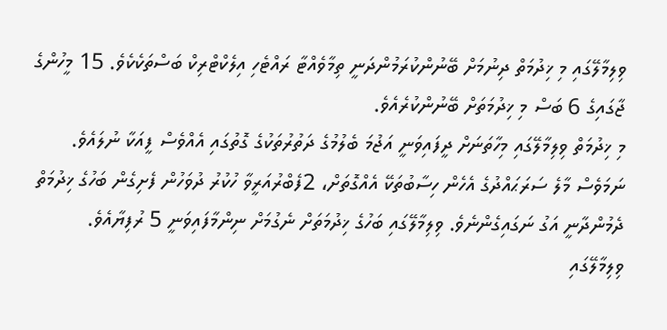ވިލިމާލޭގައި މި ޚިދުމަތް ދިނުމަށް ބޭނުންކުރަމުންދަނީ ތިމާވެއްޓާ ރައްޓެހި އިލެކްޓްރިކް ބަސްތަކެކެވެ. 15 މީހުންގެ ޖާގައިގެ 6 ބަސް މި ޚިދުމަތަށް ބޭނުންކުރެއެވެ.
މި ޚިދުމަތް ވިލިމާލޭގައި މިހާތަނަށް ދީފައިވަނީ އަޖުމަ ބެލުމުގެ ދަތުރުތަކުގެ ގޮތުގައި އެއްވެސް ފީއަކާ ނުލައެވެ. ނަމަވެސް މާލެ ސަރަޙައްދުގެ އެހެން ހިސާބުތަކޭ އެއްގޮތަށް، 2ފެބްރުއަރީވާ ހުކުރު ދުވަހުން ފެށިގެން ބަހުގެ ޚިދުމަތް ދެމުންދާނީ އަގު ނަގައިގެންނެވެ. ވިލިމާލޭގައި ބަހުގެ ޚިދުމަތަށް ނެގުމަށް ނިންމާފައިވަނީ 5 ރުފިޔާއެވެ.
ވިލިމާލޭގައި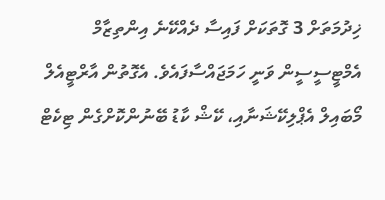ޚިދުމަތަށް 3 ގޮތަކަށް ފައިސާ ދެއްކޭނެ އިންތިޒާމް އެމްޓީސީސީން ވަނީ ހަމަޖައްސާފައެވެ. އެގޮތުން އާރްޓީއެލް މޯބައިލް އެޕްލިކޭޝަނާއި، ކޭޝް ކާޑު ބޭނުންކޮށްގެން ޓިކެޓް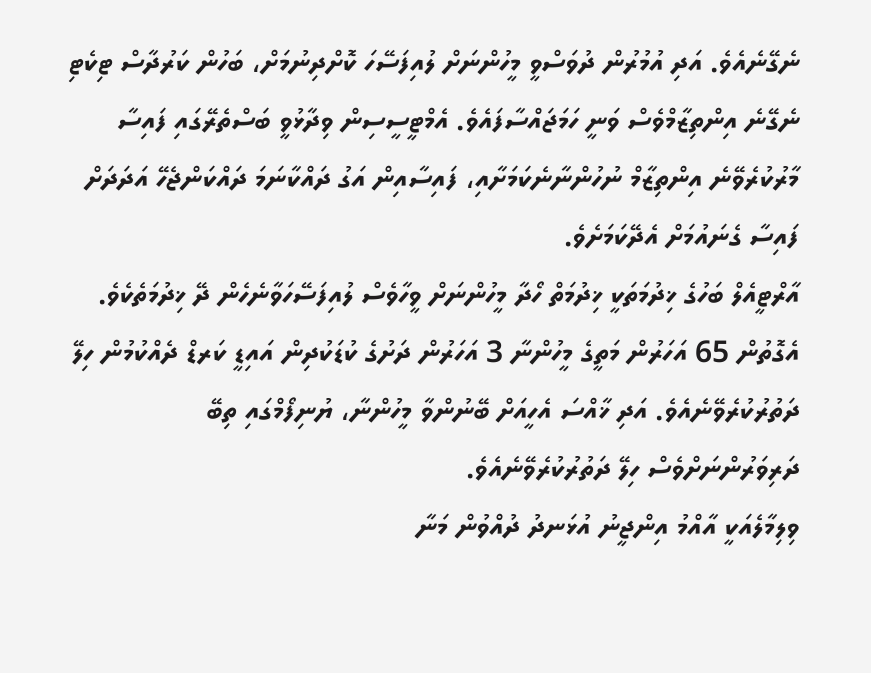ނެގޭނެއެވެ. އަދި އުމުރުން ދުވަސްވީ މީހުންނަށް ލުއިފަސޭހަ ކޮށްދިނުމަށް، ބަހުން ކަރުދާސް ޓިކެޓި ނެގޭނެ އިންތިޒާމްވެސް ވަނީ ހަމަޖައްސާފައެވެ. އެމްޓީސީސިން ވިދާޅުވީ ބަސްތެރޭގައި ފައިސާ މާރުކުރެވޭނެ އިންތިޒާމް ނުހުންނާނެކަމަށާއި، ފައިސާއިން އަގު ދައްކާނަމަ ދައްކަންޖެހޭ އަދަދަށް ފައިސާ ގެނައުމަށް އެދޭކަމަށެވެ.
އާރްޓީއެލް ބަހުގެ ޚިދުމަތަކީ ޚިދުމަތް ހޯދާ މީހުންނަށް ވީހާވެސް ލުއިފަސޭހަވާނެހެން ދޭ ޚިދުމަތެކެވެ. އެގޮތުން 65 އަހަރުން މަތީގެ މީހުންނާ 3 އަހަރުން ދަށުގެ ކުޑަކުދިން އައިޑީ ކަރޑް ދެއްކުމުން ހިލޭ ދަތުރުކުރެވޭނެއެވެ. އަދި ޚާއްސަ އެހީއަށް ބޭނުންވާ މީހުންނާ، ޔުނިފޯމްގައި ތިބޭ ދަރިވަރުންނަށްވެސް ހިލޭ ދަތުރުކުރެވޭނެއެވެ.
ވިލިމާލެއަކީ އާއްމު އިންޖީނު އުޅަނދު ދުއްވުން މަނާ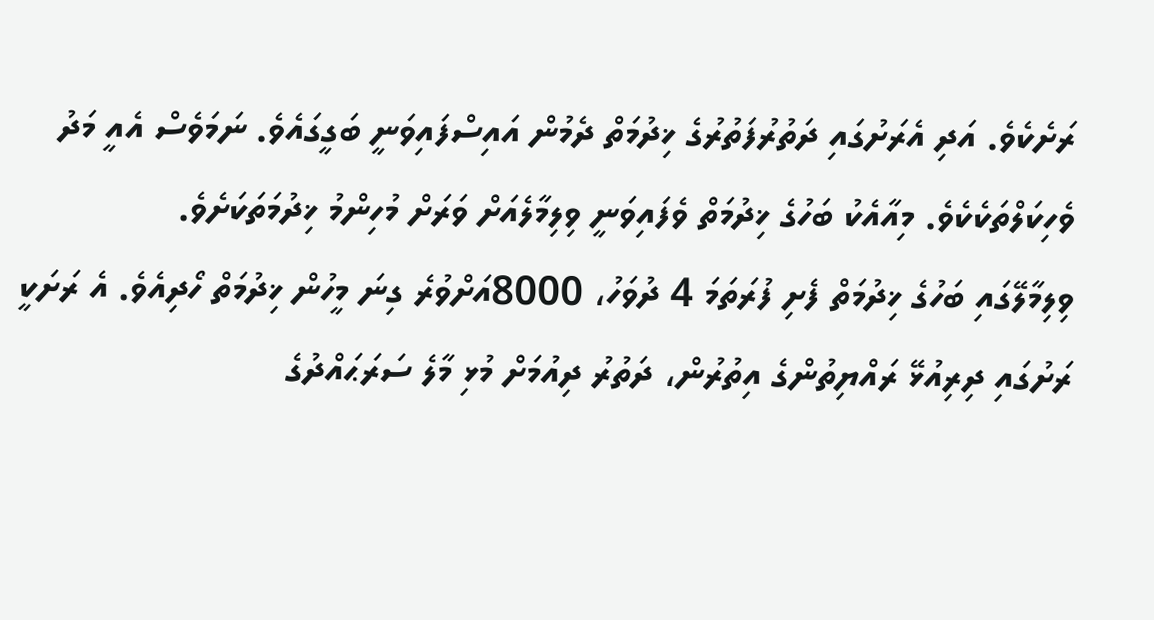ރަށެކެވެ. އަދި އެރަށުގައި ދަތުރުފަތުރުގެ ޚިދުމަތް ދެމުން އައިސްފައިވަނީ ބަގީގައެވެ. ނަމަވެސް އެއީ މަދު ވެހިކަލްތަކެކެވެ. މިއާއެކު ބަހުގެ ޚިދުމަތް ވެފައިވަނީ ވިލިމާލެއަށް ވަރަށް މުހިންމު ޚިދުމަތަކަށެވެ.
ވިލިމާލޭގައި ބަހުގެ ޚިދުމަތް ފެށި ފުރަތަމަ 4 ދުވަހު، 8000އަށްވުރެ ގިނަ މީހުން ޚިދުމަތް ހޯދިއެވެ. އެ ރަށަކީ ރަށުގައި ދިރިއުޅޭ ރައްޔިތުންގެ އިތުރުން، ދަތުރު ދިއުމަށް މުޅި މާލެ ސަރަޙައްދުގެ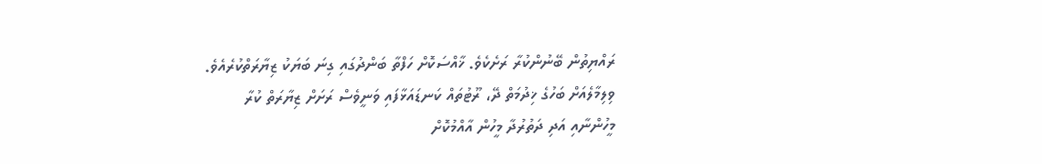ރައްޔިތުން ބޭނުންކުރާ ރަށެކެވެ. ޚާއްސަކޮށް ހަފްތާ ބަންދުގައި ގިނަ ބަޔަކު ޒިޔާރަތްކުރެއެވެ.
ވިލިމާލެއަށް ބަހުގެ ޚިދުމަތް ދޭ، ރޫޓުތައް ކަނޑައަޅާފައި ވަނީވެސް ރަށަށް ޒިޔާރަތް ކުރާ މީހުންނާއި އަދި ދަތުރުދާ މީހުން އާއްމުކޮށް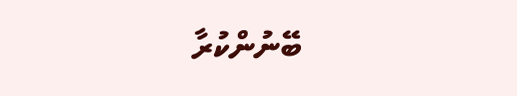ބޭނުންކުރާ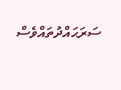ސަރަޙައްދުތައްވެސް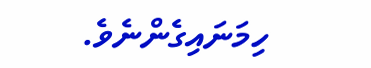ހިމަނައިގެންނެވެ.